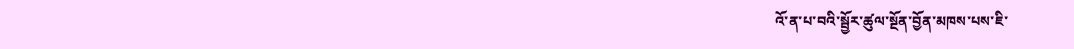འོ་ན་པ་བའི་སྦྱོར་ཚུལ་སྔོན་བྱོན་མཁས་པས་ཇི་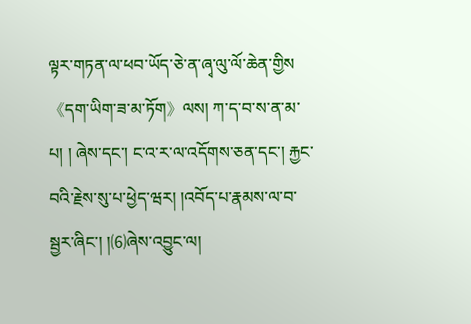ལྟར་གཏན་ལ་ཕབ་ཡོད་ཅེ་ན་ཞྭ་ལུ་ལོ་ཆེན་གྱིས《དག་ཡིག་ཟ་མ་ཏོག》ལས། ཀ་ད་བ་ས་ན་མ་པ། ། ཞེས་དང་། ང་འ་ར་ལ་འདོགས་ཅན་དང་། རྐྱང་བའི་རྗེས་སུ་པ་ཕྱེད་ཝར། །འབོད་པ་རྣམས་ལ་བ་སྦྱར་ཞིང་། །⑹ཞེས་འབྱུང་ལ།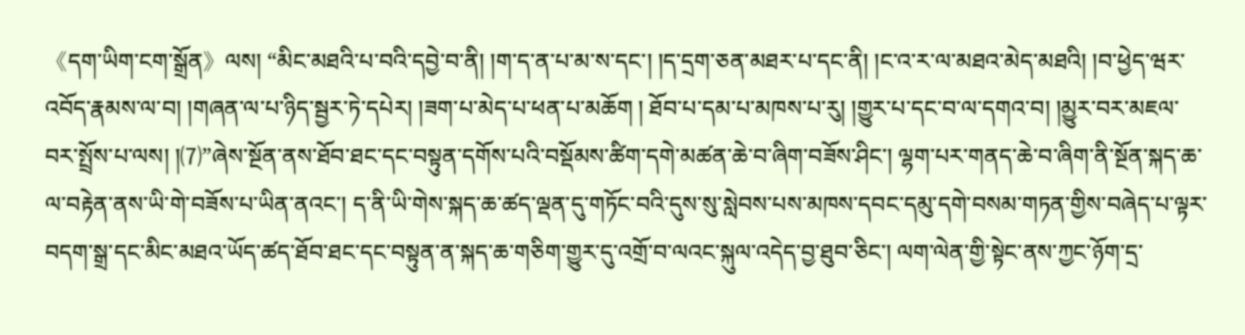《དག་ཡིག་ངག་སྒྲོན》ལས། “མིང་མཐའི་པ་བའི་དབྱེ་བ་ནི། །ག་ད་ན་པ་མ་ས་དང་། །ད་དྲག་ཅན་མཐར་པ་དང་ནི། །ང་འ་ར་ལ་མཐའ་མེད་མཐའི། །བ་ཕྱེད་ཝར་འབོད་རྣམས་ལ་བ། །གཞན་ལ་པ་ཉིད་སྦྱར་ཏེ་དཔེར། །ཟག་པ་མེད་པ་ཕན་པ་མཆོག ། ཐོབ་པ་དམ་པ་མཁས་པ་རུ། །གྱུར་པ་དང་བ་ལ་དགའ་བ། །མྱུར་བར་མཇལ་བར་སྤྲོས་པ་ལས། །⑺”ཞེས་སྔོན་ནས་ཐོབ་ཐང་དང་བསྟུན་དགོས་པའི་བསྡོམས་ཚིག་དགེ་མཚན་ཆེ་བ་ཞིག་བཟོས་ཤིང་། ལྷག་པར་གནད་ཆེ་བ་ཞིག་ནི་སྔོན་སྐད་ཆ་ལ་བརྟེན་ནས་ཡི་གེ་བཟོས་པ་ཡིན་ནའང་། ད་ནི་ཡི་གེས་སྐད་ཆ་ཚད་ལྡན་དུ་གཏོང་བའི་དུས་སུ་སླེབས་པས་མཁས་དབང་དམུ་དགེ་བསམ་གཏན་གྱིས་བཞེད་པ་ལྟར་བདག་སྒྲ་དང་མིང་མཐའ་ཡོད་ཚད་ཐོབ་ཐང་དང་བསྟུན་ན་སྐད་ཆ་གཅིག་གྱུར་དུ་འགྲོ་བ་ལའང་སྐུལ་འདེད་བྱ་ཐུབ་ཅིང་། ལག་ལེན་གྱི་སྟེང་ནས་ཀྱང་ཉོག་དྲ་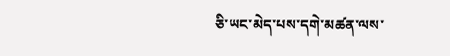ཅི་ཡང་མེད་པས་དགེ་མཚན་ལས་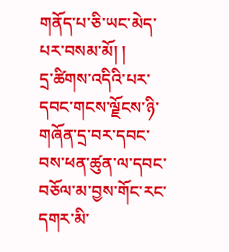གནོད་པ་ཅི་ཡང་མེད་པར་བསམ་མོ། །
དྲ་ཚིགས་འདིའི་པར་དབང་གངས་ལྗོངས་ཉི་གཞོན་དྲ་བར་དབང་བས་ཕན་ཚུན་ལ་དབང་བཅོལ་མ་བྱས་གོང་རང་དགར་མི་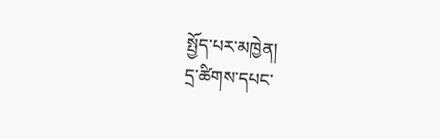སྤྱོད་པར་མཁྱེན།
དྲ་ཚིགས་དཔང་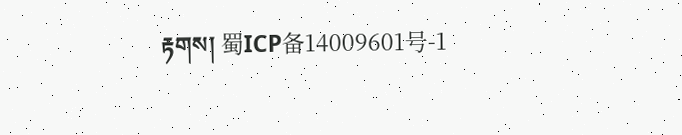རྟགས། 蜀ICP备14009601号-1